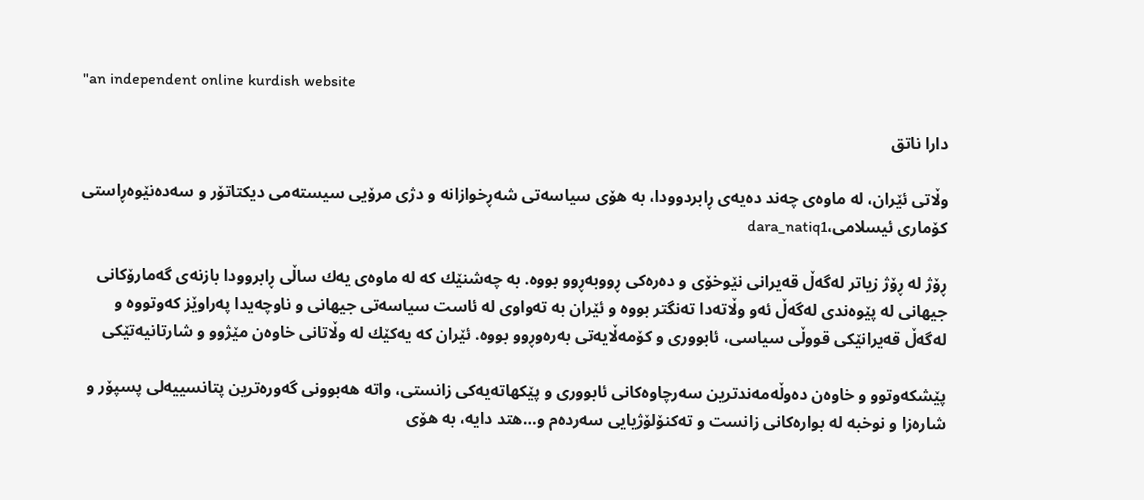"an independent online kurdish website

دارا ناتق

وڵاتی ئێران، له‌ ماوه‌ی چه‌ند ده‌یه‌ی ڕابردوودا، به‌ هۆی سیاسه‌تی شه‌ڕخوازانه‌ ‌و دژی مرۆیی سیسته‌می دیكتاتۆر ‌و سه‌ده‌نێوه‌ڕاستی كۆماری ئیسلامی،dara_natiq1

ڕۆژ له‌ ڕۆژ زیاتر له‌گه‌ڵ قه‌یرانی نێوخۆی و ده‌ره‌كی ڕووبه‌ڕوو بووه‌. به‌ چه‌شنێك كه‌ له‌ ماوه‌ی یه‌ك ساڵی ڕابروودا بازنه‌ی گه‌مارۆكانی جیهانی له‌ پێوه‌ندی له‌گه‌ڵ ئه‌و وڵاته‌دا ته‌نگتر بووه‌ ‌و ئێران به‌ ته‌واوی له‌ ئاست سیاسه‌تی جیهانی ‌و ناوچه‌یدا په‌راوێز كه‌وتووه‌ ‌و له‌گه‌ڵ قه‌یرانێكی قووڵی سیاسی، ئابووری ‌و كۆمه‌ڵایه‌تی به‌ره‌وڕوو بووه‌. ئێران كه‌ یه‌كێك له‌ وڵاتانی خاوه‌ن مێژوو و شارتانیه‌تێكی

پێشكه‌وتوو ‌و خاوه‌ن ده‌وڵه‌مه‌ندترین سه‌رچاوه‌كانی ئابووری ‌و پێكهاته‌یه‌كی زانستی، واته‌ هه‌بوونی گه‌وره‌ترین پتانسییه‌لی پسپۆر ‌و شاره‌زا و نوخبه‌ له‌ بواره‌كانی زانست و ته‌كنۆلۆژیایی سه‌رده‌م ‌و…هتد دایه‌، به‌ هۆی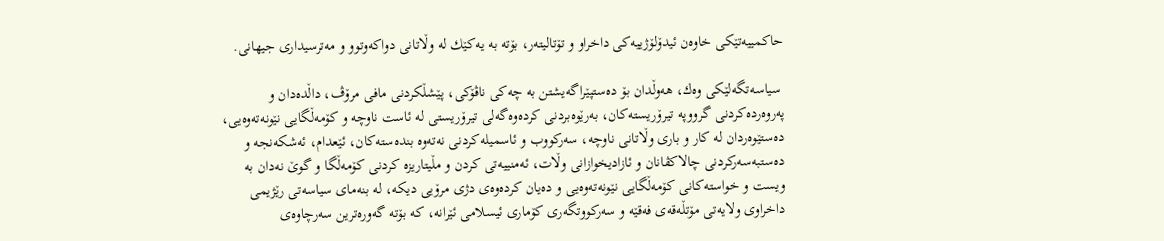حاكمییه‌تێكی خاوه‌ن ئیدۆلۆژییه‌كی داخراو ‌و تۆتالیته‌ر، بۆته‌ به‌ یه‌كێك له‌ وڵاتانی دواكه‌وتوو ‌و مه‌ترسیداری جیهانی.

 سیاسه‌تگه‌لێكی وه‌ك، هه‌وڵدان بۆ ده‌ستپێراگه‌یشتن به‌ چه‌كی ناڤۆكی، پێشڵكردنی مافی مرۆڤ، داڵده‌دان ‌و په‌روه‌رده‌كردنی گرووپه‌ تیرۆریسته‌كان، به‌رێوه‌بردنی كرده‌وه‌گه‌لی تیرۆریستی له‌ ئاست ناوچه‌ و كۆمه‌ڵگایی نێونه‌ته‌وه‌یی، ده‌ستێوه‌ردان له‌ كار ‌و باری وڵاتانی ناوچه‌، سه‌ركووب و ئاسمیله‌كردنی نه‌ته‌وه‌ بنده‌سته‌كان، ئێعدام، ئه‌شكه‌نجه‌ ‌و ده‌ستبه‌سه‌ركردنی چالاكڤانان ‌و ئازادیخوازانی وڵات، ئه‌منییه‌تی كردن و مڵیتاریزه‌ كردنی كۆمه‌ڵگا ‌و گوێ نه‌دان به‌ ویست و خواسته‌كانی كۆمه‌ڵگایی نێونه‌ته‌وه‌یی ‌و ده‌یان كرده‌وه‌ی دژی مرۆیی دیكه‌، له‌ بنه‌مای سیاسه‌تی رێژیمی داخراوی ولایه‌تی مۆتڵه‌قه‌ی فه‌قێه ‌و سه‌ركووتگه‌ری كۆماری ئیسلامی ئێرانه‌، كه‌ بۆته‌ گه‌وره‌ترین سه‌رچاوه‌ی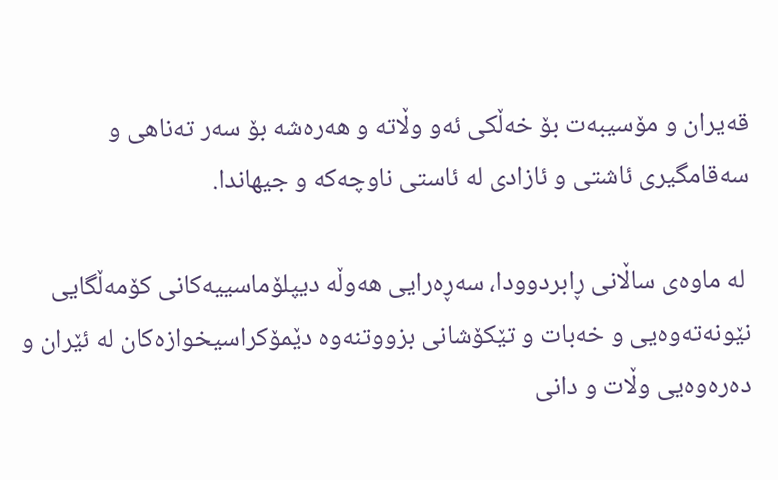قه‌یران ‌و مۆسیبه‌ت بۆ خه‌ڵكی ئه‌و وڵاته‌ ‌و هه‌ره‌شه‌ بۆ سه‌ر ته‌ناهی ‌و سه‌قامگیری ئاشتی ‌و ئازادی له‌ ئاستی ناوچه‌كه‌ و جیهاندا.

 له‌ ماوه‌ی ساڵانی ڕابردوودا، سه‌ڕه‌رایی هه‌وڵه‌ دیپلۆماسییه‌كانی كۆمه‌ڵگایی نێونه‌ته‌وه‌یی ‌و خه‌بات ‌و تێكۆشانی بزووتنه‌وه‌ دێمۆكراسیخوازه‌كان له‌ ئێران و ده‌ره‌وه‌یی وڵات ‌و دانی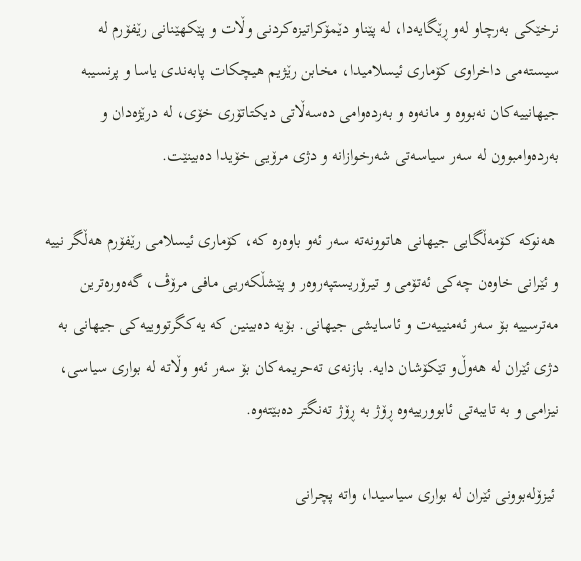نرخێكی به‌رچاو له‌و ڕێگایه‌دا، له‌ پێناو دێمۆكراتیزه‌كردنی وڵات و پێكهێنانی رێفۆرم له‌ سیسته‌می داخراوی كۆماری ئیسلامیدا، مخابن رێژیم هیچكات پابه‌ندی یاسا ‌و پرنسیبه‌ جیهانییه‌كان نه‌بووه‌ ‌و مانه‌وه‌ ‌و به‌رده‌وامی ده‌سه‌ڵاتی دیكتاتۆری خۆی، له‌ درێژه‌دان ‌و به‌رده‌وامبوون له‌ سه‌ر سیاسه‌تی شه‌رخوازانه‌ ‌و دژی مرۆیی خۆیدا ده‌بینێت.

 هه‌نوكه‌ كۆمه‌ڵگایی جیهانی هاتوونه‌ته‌ سه‌ر ئه‌و باوه‌ره‌ كه‌، كۆماری ئیسلامی رێفۆرم هه‌ڵگر نییه‌ و ئێرانی خاوه‌ن چه‌كی ئه‌تۆمی ‌و تیرۆریستپه‌روه‌ر ‌و پێشڵكه‌ریی مافی مرۆڤ، گه‌ه‌وره‌ترین مه‌ترسییه‌ بۆ سه‌ر ئه‌منییه‌ت ‌و ئاسایشی جیهانی. بۆیه‌ ده‌بینین كه‌ یه‌كگرتووییه‌كی جیهانی به‌ دژی ئێران له‌ هه‌وڵ‌و تێكۆشان دایه‌. بازنه‌ی ته‌حریمه‌كان بۆ سه‌ر ئه‌و وڵاته‌ له‌ بواری سیاسی، نیزامی ‌و به‌ تایبه‌تی ئابوورییه‌وه‌ ڕۆژ به‌ ڕۆژ ته‌نگتر ده‌بێته‌وه‌.

 ئیزۆله‌بوونی ئێران له‌ بواری سیاسیدا، واته‌ پچرانی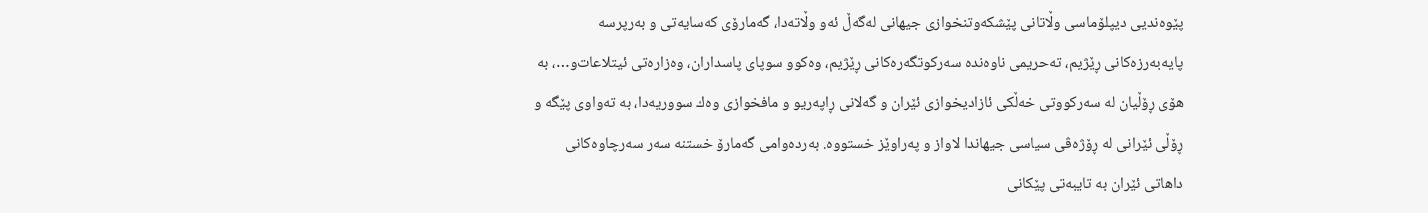پێوه‌ندیی دیپلۆماسی وڵاتانی پێشكه‌وتنخوازی جیهانی له‌گه‌ڵ ئه‌و وڵاته‌دا، گه‌مارۆی كه‌سایه‌تی ‌و به‌رپرسه‌ پایه‌به‌رزه‌كانی ڕێژیم، ته‌حریمی ناوه‌نده‌ سه‌ركوتگه‌ره‌كانی ڕێژیم، وه‌كوو سوپای پاسداران، وه‌زاره‌تی ئیتلاعات‌و…، به‌ هۆی ڕۆڵیان له‌ سه‌ركووتی خه‌ڵكی ئازادیخوازی ئێران ‌و گه‌لانی ڕاپه‌ریو ‌و مافخوازی وه‌ك سووریه‌دا، به‌ ته‌واوی پێگه‌ ‌و ڕۆڵی ئێرانی له‌ ڕۆژه‌ڤی سیاسی جیهاندا لاواز ‌و په‌راوێز خستووه‌. به‌رده‌وامی گه‌مارۆ خستنه‌ سه‌ر سه‌رچاوه‌كانی داهاتی ئێران به‌ تایبه‌تی پێكانی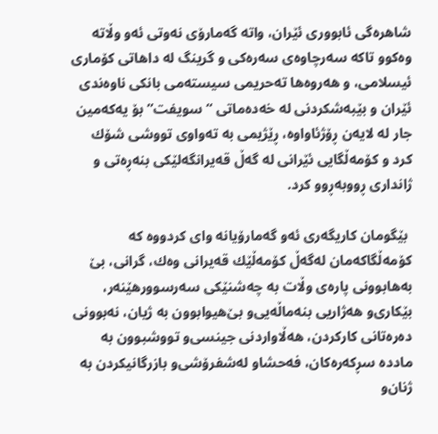شاهره‌گی ئابووری ئێران، واته‌ گه‌مارۆی نه‌وتی ئه‌و وڵاته‌ وه‌كوو تاكه‌ سه‌رچاوه‌ی سه‌ره‌كی ‌و گرینگ له‌ داهاتی كۆماری ئیسلامی، ‌و هه‌روه‌ها ته‌حریمی سیسته‌می بانكی ناوه‌ندی ئێران ‌و بێبه‌شكردنی له‌ خه‌ده‌ماتی “سویفت” بۆ یه‌كه‌مین جار له‌ لایه‌ن ڕۆژئاواوه‌، ڕێژیمی به‌ ته‌واوی تووشی شۆك كرد ‌و كۆمه‌ڵگایی ئێرانی له‌ گه‌ڵ قه‌یرانگه‌لێكی بنه‌ڕه‌تی ‌و ژانداری ڕووبه‌ڕوو كرد.

 بێگومان كاریگه‌ری ئه‌و گه‌مارۆیانه‌ وای كردووه‌ كه‌ كۆمه‌ڵگاكه‌مان له‌گه‌ڵ كۆمه‌ڵێك قه‌یرانی وه‌ك، گرانی، بێ به‌هابوونی پاره‌ی وڵات به‌ چه‌شنێكی سه‌رسوورهێنه‌ر، بێكاری‌‌و هه‌ژاریی‌ بنه‌ماڵه‌یی‌و بێ‌هیوابوون به‌ ژیان، نه‌بوونی ده‌ره‌تانی كاركردن، هه‌ڵاواردنی جینسی‌و تووشبوون به‌ مادده‌ سڕكه‌ره‌كان، فه‌حشا‌و له‌شفرۆشی‌و بازرگانیكردن به‌ ژنان‌و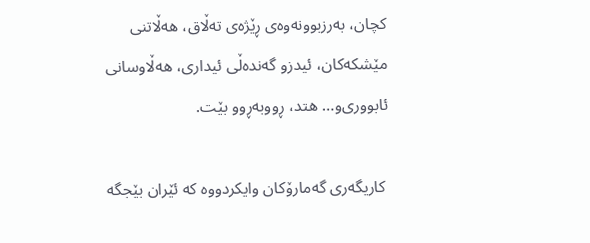كچان، به‌رزبوونه‌وه‌ی ڕێژه‌ی ته‌ڵاق، هه‌ڵاتنی مێشكه‌كان، ئیدز‌و گه‌نده‌ڵی ئیداری، هه‌ڵاوسانی ئابووری‌و… هتد، ڕووبه‌ڕوو بێت.

 كاریگه‌ری گه‌مارۆكان وایكردووه‌ كه‌ ئێران بێجگه‌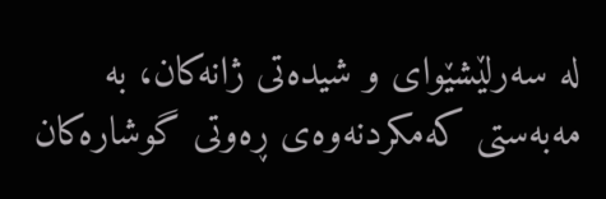له‌ سه‌رلێشێوای و شیده‌تی ژانه‌كان، به‌ مه‌به‌ستی كه‌مكردنه‌وه‌ی‌ ڕه‌وتی گوشاره‌كان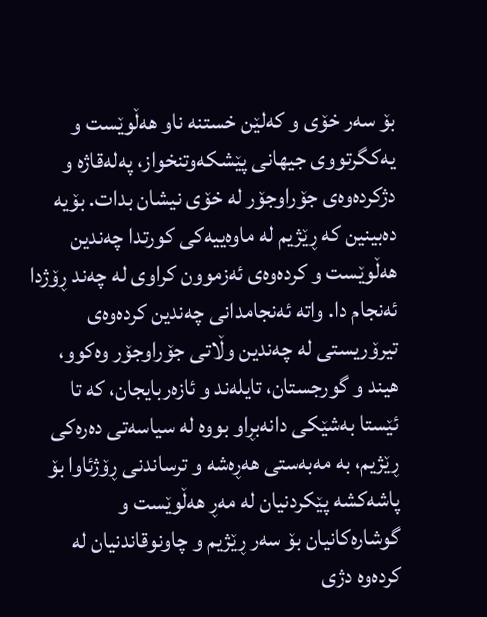بۆ سه‌ر خۆی ‌و كه‌لێن خستنه‌ ناو هه‌ڵوێست ‌و یه‌كگرتووی جیهانی پێشكه‌وتنخواز، په‌له‌قاژه‌ ‌و دژكرده‌وه‌ی جۆراوجۆر له‌ خۆی نیشان بدات. بۆیه‌ ده‌بینین كه‌ ڕێژیم له‌ ماوه‌ییه‌كی كورتدا چه‌ندین هه‌ڵوێست ‌و كرده‌وه‌ی ئه‌زموون كراوی له‌ چه‌ند ڕۆژدا ئه‌نجام دا. واته‌ ئه‌نجامدانی چه‌ندین كرده‌وه‌ی تیرۆریستی له‌ چه‌ندین وڵاتی جۆراوجۆر وه‌كوو، هیند ‌و گورجستان، تایله‌ند ‌و ئازه‌ربایجان، كه‌ تا ئێستا به‌شێكی دانه‌بڕاو بووه‌ له‌ سیاسه‌تی ده‌ره‌كی ڕێژیم، به‌ مه‌به‌ستی هه‌ڕه‌شه‌ و ترساندنی ڕۆژئاوا بۆ پاشه‌كشه‌ پێكردنیان له‌ مه‌ڕ هه‌ڵوێست و گوشاره‌كانیان بۆ سه‌ر ڕێژیم ‌و چاونوقاندنیان له‌ كرده‌وه‌ دژی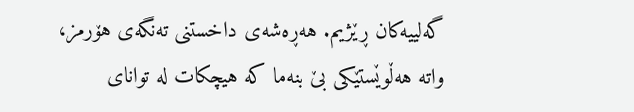گه‌لییه‌كان ڕێژیم. هه‌ڕه‌شه‌ی داخستنی ته‌نگه‌ی هۆرمز، واته‌ هه‌ڵوێستێكی بێ بنه‌ما كه‌ هیچكات له‌ توانای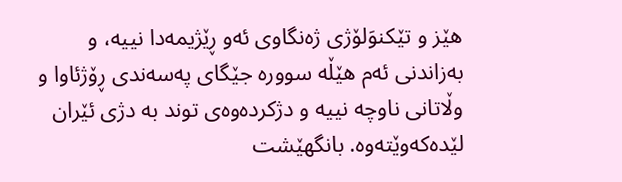هێز ‌و تێكنوَلۆژی ژه‌نگاوی ئه‌و ڕێژیمه‌دا نییه‌، و به‌زاندنی ئه‌م هێڵه‌ سووره‌ جێگای په‌سه‌ندی ڕۆژئاوا ‌و وڵاتانی ناوچه‌ نییه‌ ‌و دژكرده‌وه‌ی توند به‌ دژی ئێران لێده‌كه‌وێته‌وه‌. بانگهێشت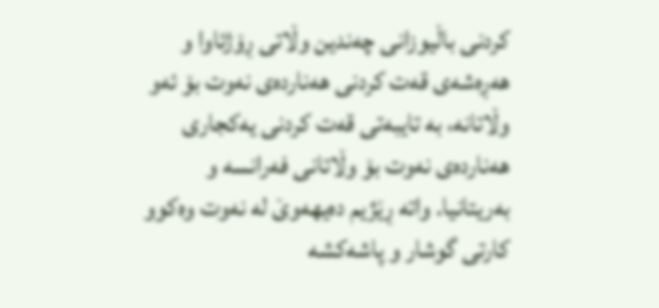كردنی باڵیوزانی چه‌ندین وڵاتی ڕۆژئاوا ‌و هه‌ڕه‌شه‌ی قه‌ت كردنی هه‌نارده‌ی نه‌وت بۆ ئه‌و وڵاتانه‌، به‌ تایبه‌تی قه‌ت كردنی یه‌كجاری هه‌نارده‌ی نه‌وت بۆ وڵاتانی فه‌رانسه‌ و به‌ریتانیا. واته‌ ڕێژیم ده‌یهه‌وێ له‌ نه‌وت وه‌كوو كارتی گوشار ‌و پاشه‌كشه‌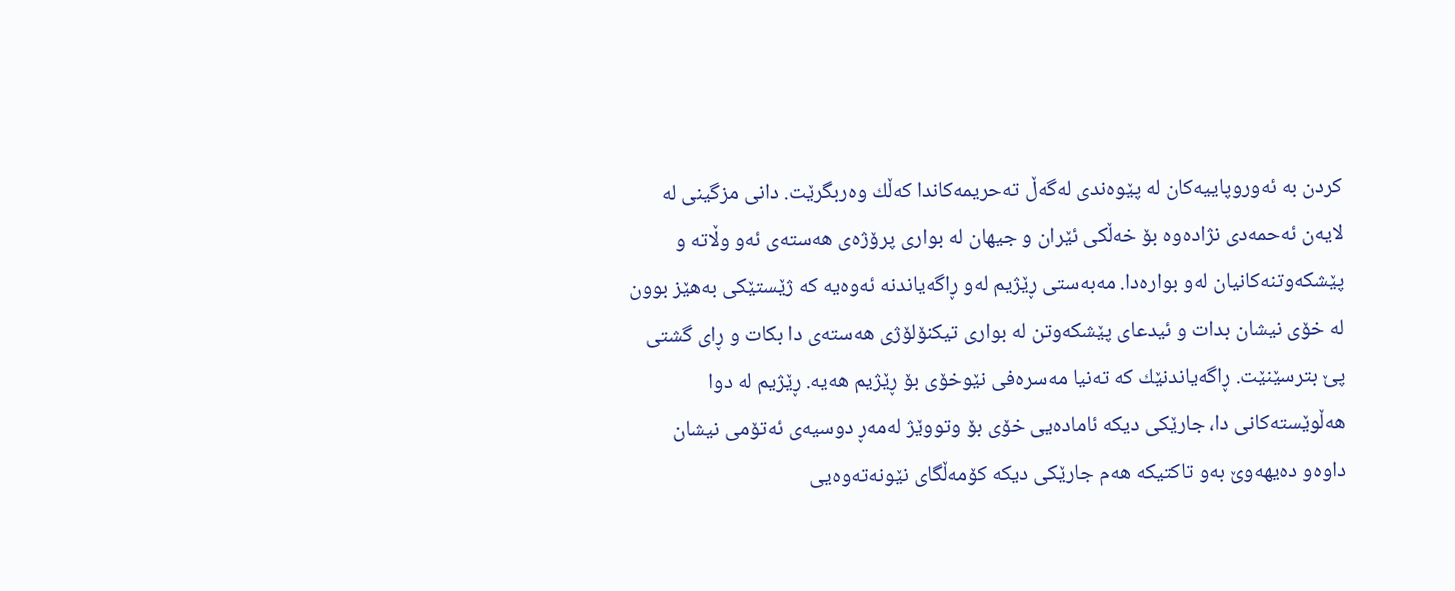كردن به‌ ئه‌وروپاییه‌كان له‌ پێوه‌ندی له‌گه‌ڵ ته‌حریمه‌كاندا كه‌ڵك وه‌ربگرێت. دانی مزگینی له‌ لایه‌ن ئه‌حمه‌دی نژاده‌وه‌ بۆ خه‌ڵكی ئێران و جیهان له‌ بواری پرۆژه‌ی‌ هه‌سته‌ی‌ ئه‌و وڵاته‌ ‌و پێشكه‌وتنه‌كانیان له‌و بواره‌دا. مه‌به‌ستی ڕێژیم له‌و ڕاگه‌یاندنه‌ ئه‌وه‌یه‌ كه‌ ژێستێكی به‌هێز بوون له‌ خۆی نیشان بدات و ئیدعای پێشكه‌وتن له‌ بواری تیكنۆلۆژی هه‌سته‌ی دا بكات ‌و ڕای گشتی پێ بترسێنێت. ڕاگه‌یاندنێك كه‌ ته‌نیا مه‌سره‌فی نێوخۆی بۆ ڕێژیم هه‌یه‌. ڕێژیم له‌ دوا هه‌ڵوێسته‌كانی دا، جارێكی دیكه‌ ئاماده‌یی خۆی بۆ وتووێژ له‌مه‌ڕ دوسیه‌ی ئه‌تۆمی نیشان داوه‌‌و ده‌یهه‌وێ به‌و تاكتیكه‌ هه‌م جارێكی دیكه‌ كۆمه‌ڵگای نێونه‌ته‌وه‌یی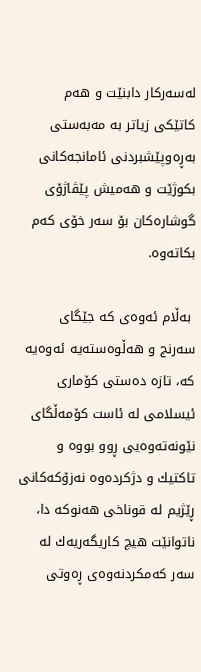له‌سه‌ركار دابنێت ‌و هه‌م كاتێكی زیاتر به‌ مه‌به‌ستی به‌ڕه‌وپێشبردنی ئامانجه‌كانی بكوژێت و هه‌میش پێڤاژۆی گوشاره‌كان بۆ سه‌ر خۆی كه‌م بكاته‌وه‌.

 به‌ڵام ئه‌وه‌ی كه‌ جێگای سه‌رنج ‌و هه‌ڵوه‌سته‌یه‌ ئه‌وه‌یه‌ كه‌، تازه‌ ده‌ستی كۆماری ئیسلامی له‌ ئاست كۆمه‌ڵگای نێونه‌ته‌وه‌یی ڕوو بووه‌ ‌و تاكتیك ‌و دژكرده‌وه‌ نه‌زۆكه‌كانی ڕێژیم له‌ قوناخی هه‌نوكه‌ دا، ناتوانێت هیچ كاریگه‌ریه‌ك له‌ سه‌ر كه‌مكردنه‌وه‌ی ڕه‌وتی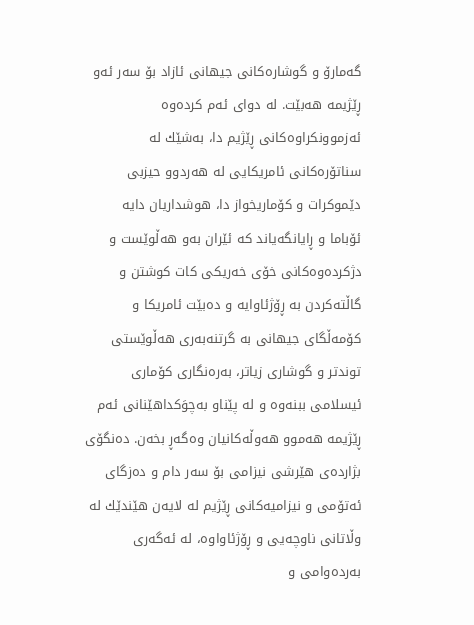گه‌مارۆ ‌و گوشاره‌كانی جیهانی ئازاد بۆ سه‌ر ئه‌و ڕێژیمه‌ هه‌بێت. له‌ دوای ئه‌م كرده‌وه‌ ئه‌زموونكراوه‌كانی ڕێژیم دا، به‌شێك له‌ سناتۆره‌كانی ئامریكایی له‌ هه‌ردوو حیزبی دێموكرات ‌و كۆماریخواز دا، هوشداریان دایه‌ ئۆباما ‌و ڕایانگه‌یاند كه‌ ئێران به‌و هه‌ڵوێست و دژكرده‌وه‌كانی خۆی خه‌ریكی كات كوشتن ‌و گاڵته‌كردن به‌ ڕۆژئاوایه‌ ‌و ده‌بێت ئامریكا ‌و كۆمه‌ڵگای جیهانی به‌ گرتنه‌به‌ری هه‌ڵوێستی توندتر و گوشاری زیاتر، به‌ره‌نگاری كۆماری ئیسلامی ببنه‌وه‌ ‌و له‌ پێناو به‌چوَكداهێنانی ئه‌م ڕێژیمه‌ هه‌موو هه‌وڵه‌كانیان وه‌گه‌ڕ بخه‌ن. ده‌نگۆی بژارده‌ی هێرشی نیزامی بۆ سه‌ر دام ‌و ده‌زگای ئه‌تۆمی ‌و نیزامیه‌كانی ڕێژیم له‌ لایه‌ن هێندێك له‌ وڵاتانی ناوچه‌یی و ڕۆژئاواوه‌، له‌ ئه‌گه‌ری به‌رده‌وامی ‌و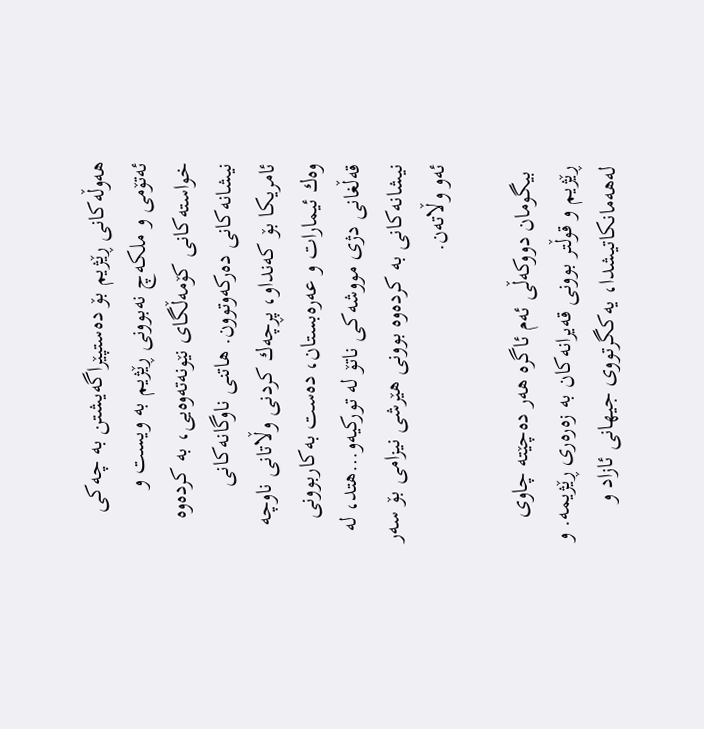هه‌وڵه‌كانی ڕێژیم بۆ ده‌ستپێراگه‌یشتن به‌ چه‌كی ئه‌تۆمی ‌و ملكه‌چ نه‌بوونی ڕێژیم به‌ ویست و خواسته‌كانی كۆمه‌ڵگای نێونه‌ته‌وه‌یی، به‌ كرده‌وه‌ نیشانه‌كانی ده‌ركه‌وتوون. هاتنی ناوگانه‌كانی ئامریكا بۆ كه‌نداو، پڕچه‌ك كردنی وڵاتانی ناوچه‌ وه‌ك ئیمارات و عه‌ره‌بستان، ده‌ست به‌كاربوونی قه‌ڵغانی دژی مووشه‌كی ناتۆ له‌ توركیه‌و…هتد، له‌ نیشانه‌كانی به‌ كرده‌وه‌ بوونی هێرشی نیزامی بۆ سه‌ر ئه‌و وڵاته‌ن.

 بیگومان دووكه‌ڵی ئه‌م ئاگره‌ هه‌ر ده‌چێته‌ چاوی‌ ڕێژیم ‌و قوڵتر بوونی قه‌یرانه‌كان به‌ زه‌ره‌ری ڕێژیمه‌. و له‌هه‌مانكاتیشدا، یه‌كگرتووی جیهانی ئازاد ‌و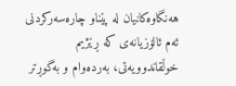هه‌نگاوه‌كانیان له‌ پێناو چاره‌سه‌ركردنی ئه‌م ئالۆزیانه‌ی كه‌ ڕێژیم  خوڵقاندوویه‌تی، به‌رده‌وام و به‌گوڕتر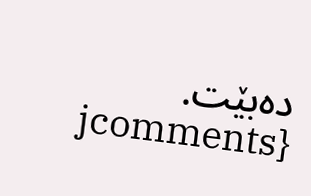ده‌بێت.                                                                                                                                                                                                                                         {jcomments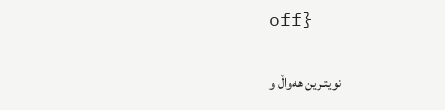off}

نویتـرین هەواڵ و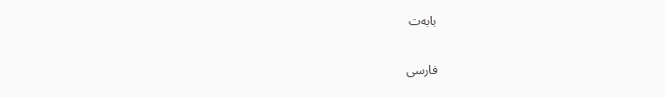بابەت


فارسی